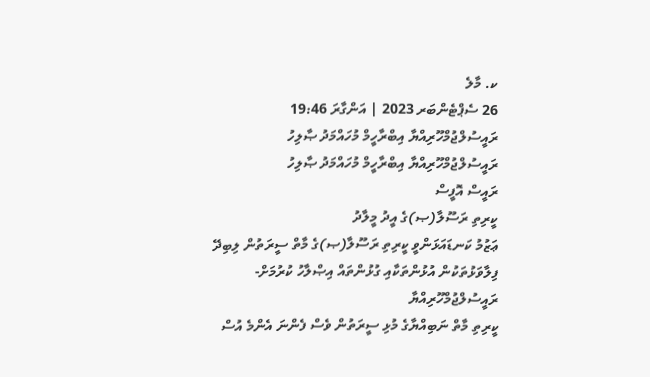ކ. މާލެ
26 ސެޕްޓެންބަރ 2023 | އަންގާރަ 19:46
ރައީސުލްޖުމްހޫރިއްޔާ އިބްރާހީމް މުހައްމަދު ޞާލިހު
ރައީސުލްޖުމްހޫރިއްޔާ އިބްރާހީމް މުހައްމަދު ޞާލިހު
ރައީސް އޮފީސް
ކީރިތި ރަސޫލާ(ޞ)ގެ އީދު މީލާދު
ޢަޒުމު ކަނޑައަޅަންވީ ކީރިތި ރަސޫލާ(ޞ)ގެ މާތް ސީރަތުން ލިބިދޭ ފިލާވަޅުތަކުން އުޅުންތަކާއި ގުޅުންތައް އިޞްލާހު ކުރުމަށް- ރައީސުލްޖުމްހޫރިއްޔާ
ކީރިތި މާތް ނަބިއްޔާގެ މުޅި ސީރަތުން ވެސް ފެންނަ އެންމެ އުސް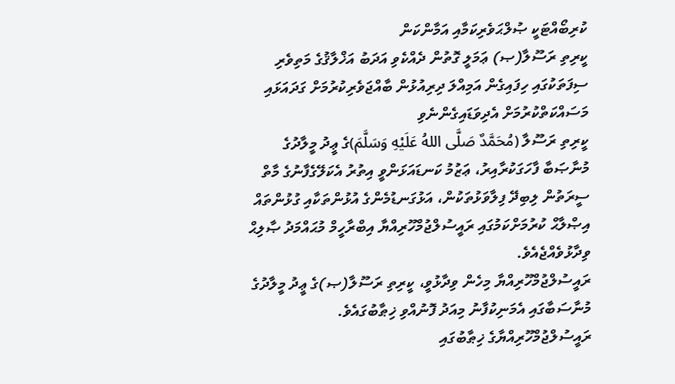ކުރިބޯއްޓަކީ ޞުލްޙަވެރިކަމާއި އަމާންކަން
ކީރިތި ރަސޫލާ(ޞ) ޢަމަލީ ގޮތުން ދެއްކެވި އަދަބު އަޚްލާޤުގެ މަތިވެރި ސިފަތަކުގައި ހިފައިގެން އަމިއްލަ ދިރިއުޅުން ބާއްޖަވެރިކުރުމަށް ގަދައަޅައި މަސައްކަތްކުރުމަށް އެދިވަޑައިގެންނެވި
ކީރިތި ރަސޫލާ (مُحَمَّدٌ صَلَّى اللهُ عَلَيْهِ وَسَلَّمَ)ގެ ޢީދު މީލާދުގެ މުނާޞަބާ ފާހަގަކުރާއިރު، ޢަޒުމު ކަނޑައަޅަންވީ އިތުރު އެކަލޭގެފާނުގެ މާތް ސީރަތުން ލިބިދޭ ފިލާވަޅުތަކުން، އަޅުގަނޑުމެންގެ އުޅުންތަކާއި ގުޅުންތައް އިޞްލާޙް ކުރުމަށްކަމުގައި ރައީސުލްޖުމްހޫރިއްޔާ އިބްރާހީމް މުޙައްމަދު ޞާލިޙް ވިދާޅުވެއްޖެއެވެ.
ރައީސުލްޖުމްހޫރިއްޔާ މިހެން ވިދާޅުވީ، ކީރިތި ރަސޫލާ(ޞ)ގެ ޢީދު މީލާދުގެ މުނާސަބާގައި އެމަނިކުފާނު މިއަދު ފޮނުއްވި ޚިޠާބުގައެވެ.
ރައީސުލްޖުމްހޫރިއްޔާގެ ޚިޠާބުގައި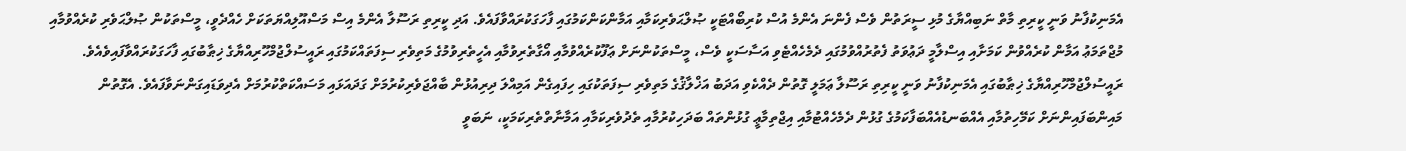އެމަނިކުފާނު ވަނީ ކީރިތި މާތް ނަބިއްޔާގެ މުޅި ސީރަތުން ވެސް ފެންނަ އެންމެ އުސް ކުރިބޯއްޓަކީ ޞުލްޙަވެރިކަމާއި އަމާންކަންކަމުގައި ފާހަގަކުރައްވާފައެވެ. އަދި ކީރިތި ރަސޫލާ އެންމެ އިސް މަސްއޫލިއްޔަތަކަށް ހެއްދެވީ، މީސްތަކުން ޞުލްޙަވެރި ކުރެއްވުމާއި މުޖްތަމަޢު އަމާން ކުރެއްވުން ކަމަށާއި އިސްލާމީ ދަޢުވަތު ފެތުރުއްވުމުގައި ދެމެހެއްޓެވި އަސާސަކީ ވެސް، މީސްތަކުންނަށް ޢަފޫކުރެއްވުމާއި އޯގާތެރިވުމާއި އެހީތެރިވުމުގެ މަތިވެރި ސިފަތައްކަމުގައި ރައީސުލްޖުމްހޫރިއްޔާގެ ޚިޠާބުގައި ފާހަގަކުރައްވާފައިވެއެވެ.
ރައީސުލްޖުމްހޫރިއްޔާގެ ޚިޠާބުގައި އެމަނިކުފާނު ވަނީ ކީރިތި ރަސޫލާ ޢަމަލީ ގޮތުން ދެއްކެވި އަދަބު އަޚްލާޤުގެ މަތިވެރި ސިފަތަކުގައި ހިފައިގެން އަމިއްލަ ދިރިއުޅުން ބާއްޖަވެރިކުރުމަށް ގަދައަޅައި މަސައްކަތްކުރުމަށް އެދިވަޑައިގަންނަވާފައެވެ. އެގޮތުން މައިންބަފައިންނަށް ކަމޭހިތުމާއި އެއްބަނޑުއެއްބަފާކަމުގެ ގުޅުން ދެމެހެއްޓުމާއި އިޖްތިމާޢީ ގުޅުންތައް ބަދަހިކުރުމާއި ތެދުވެރިކަމާއި އަމާނާތްތެރިކަމަކީ، ނަބަވީ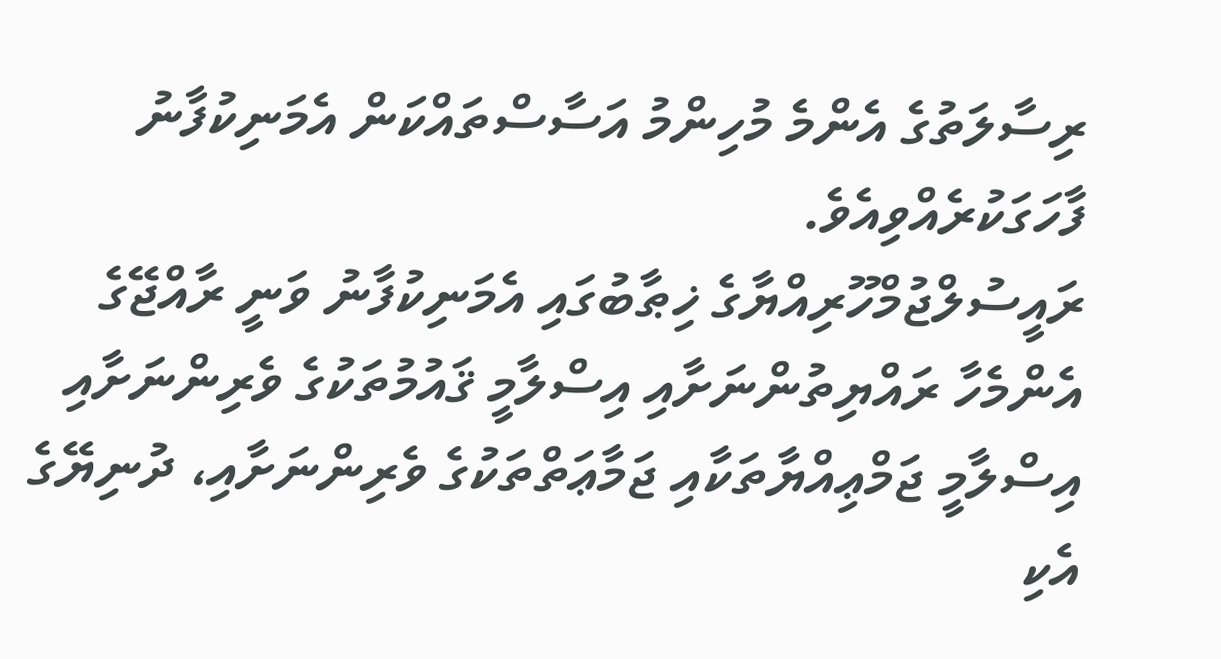ރިސާލަތުގެ އެންމެ މުހިންމު އަސާސްތައްކަން އެމަނިކުފާނު ފާހަގަކުރެއްވިއެވެ.
ރައީސުލްޖުމްހޫރިއްޔާގެ ޚިޠާބުގައި އެމަނިކުފާނު ވަނީ ރާއްޖޭގެ އެންމެހާ ރައްޔިތުންނަށާއި އިސްލާމީ ޤައުމުތަކުގެ ވެރިންނަށާއި އިސްލާމީ ޖަމްޢިއްޔާތަކާއި ޖަމާޢަތްތަކުގެ ވެރިންނަށާއި، ދުނިޔޭގެ އެކި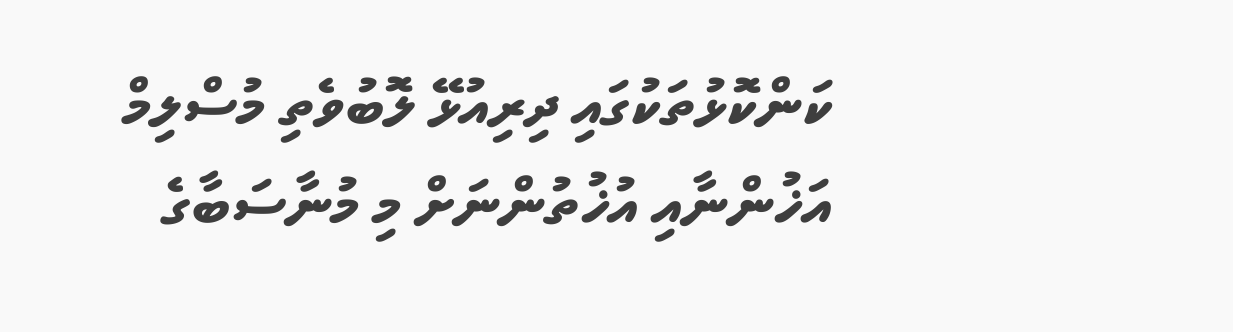ކަންކޮޅުތަކުގައި ދިރިއުޅޭ ލޮބުވެތި މުސްލިމް އަޚުންނާއި އުޚުތުންނަށް މި މުނާސަބާގެ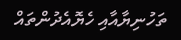ތަހުނިޔާއާއި ހެޔޮއެދުންތައް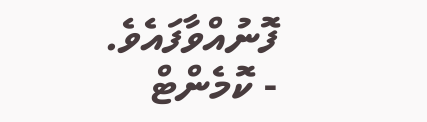ފޮނުއްވާފައެވެ.
- ކޮމެންޓް